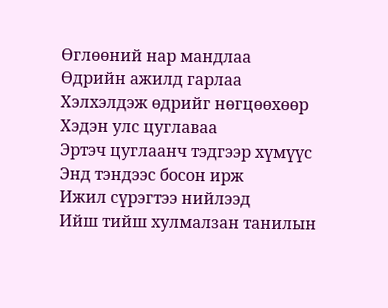Өглөөний нар мандлаа
Өдрийн ажилд гарлаа
Хэлхэлдэж өдрийг нөгцөөхөөр
Хэдэн улс цуглаваа
Эртэч цуглаанч тэдгээр хүмүүс
Энд тэндээс босон ирж
Ижил сүрэгтээ нийлээд
Ийш тийш хулмалзан танилын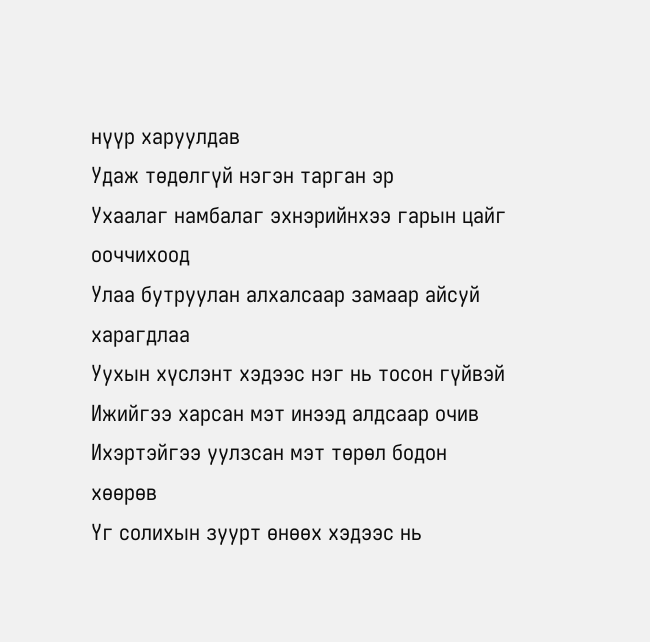нүүр харуулдав
Удаж төдөлгүй нэгэн тарган эр
Ухаалаг намбалаг эхнэрийнхээ гарын цайг ооччихоод
Улаа бутруулан алхалсаар замаар айсуй харагдлаа
Уухын хүслэнт хэдээс нэг нь тосон гүйвэй
Ижийгээ харсан мэт инээд алдсаар очив
Ихэртэйгээ уулзсан мэт төрөл бодон хөөрөв
Үг солихын зуурт өнөөх хэдээс нь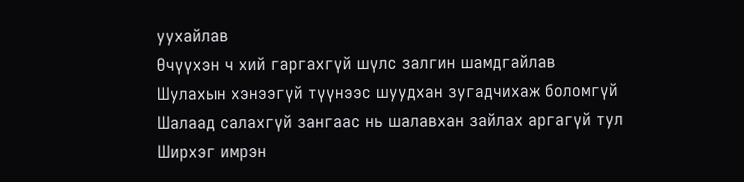уухайлав
Өчүүхэн ч хий гаргахгүй шүлс залгин шамдгайлав
Шулахын хэнээгүй түүнээс шуудхан зугадчихаж боломгүй
Шалаад салахгүй зангаас нь шалавхан зайлах аргагүй тул
Ширхэг имрэн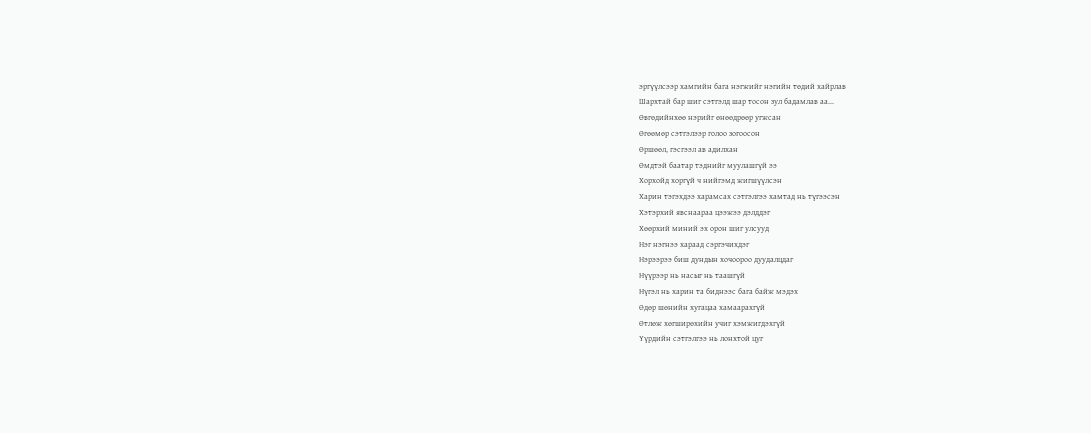эргүүлсээр хамгийн бага нэгжийг нэгийн төдий хайрлав
Шархтай бар шиг сэтгэлд шар тосон зул бадамлав аа...
Өвгөдийнхөө нэрийг өнөөдрөөр угжсан
Өгөөмөр сэтгэлээр голоо зогоосон
Өршөөл, гэсгээл ав адилхан
Өмдтэй баатар тэднийг муулашгүй ээ
Хорхойд хоргүй ч нийгэмд жигшүүлсэн
Харин тэгэхдээ харамсах сэтгэлгээ хамтад нь түгээсэн
Хэтэрхий явснаараа цээжээ дэлддэг
Хөөрхий миний эх орон шиг улсууд
Нэг нэгнээ хараад сэргэчихдэг
Нэрээрээ биш дундын хочоороо дуудалцдаг
Нүүрээр нь насыг нь таашгүй
Нүгэл нь харин та биднээс бага байж мэдэх
Өдөр шөнийн хугацаа хамаарахгүй
Өтлөж хөгширөхийн учиг хэмжигдэхгүй
Үүрдийн сэтгэлгээ нь лонхтой цуг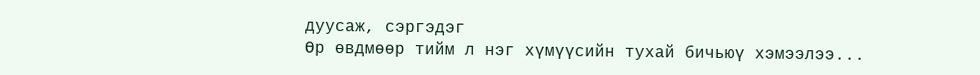дуусаж, сэргэдэг
Өр өвдмөөр тийм л нэг хүмүүсийн тухай бичьюү хэмээлээ...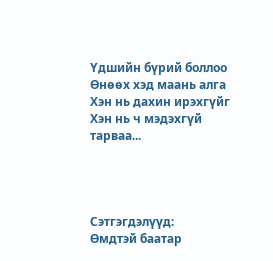Үдшийн бүрий боллоо
Өнөөх хэд маань алга
Хэн нь дахин ирэхгүйг
Хэн нь ч мэдэхгүй тарваа...




Сэтгэгдэлүүд:
Өмдтэй баатар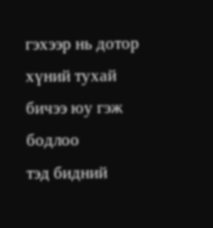гэхээр нь дотор хүний тухай бичээ юу гэж бодлоо
тэд бидний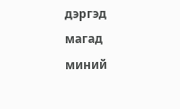дэргэд магад миний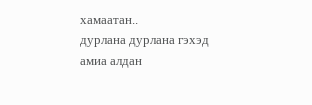хамаатан..
дурлана дурлана гэхэд амиа алдан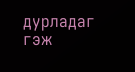дурладаг гэж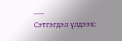.....
Сэтгэгдэл үлдээх: